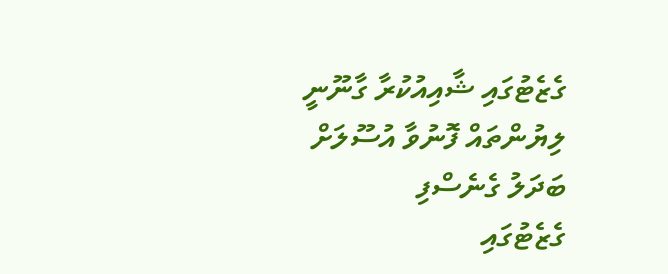ގެޒެޓުގައި ޝާއިއުކުރާ ގާނޫނީ ލިޔުންތައް ފޮނުވާ އުސޫލަށް ބަދަލު ގެނެސްފި
ގެޒެޓުގައި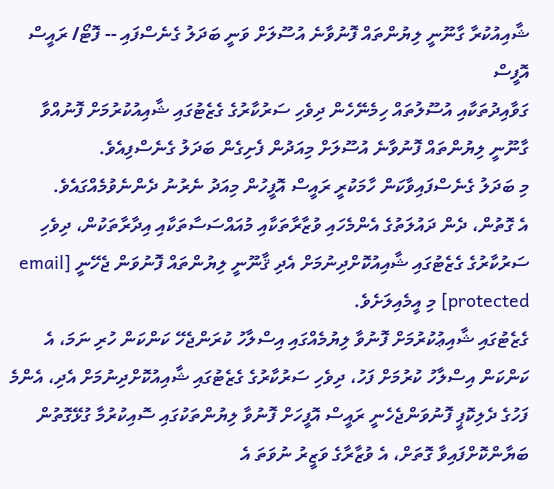ޝާއިއުކުރާ ގާނޫނީ ލިޔުންތައް ފޮނުވާނެ އުސޫލަށް ވަނީ ބަދަލު ގެނެސްފައި -- ފޮޓޯ/ ރައީސް އޮފީސް
ގަވާއިދުތަކާއި އުސޫލުތައް ހިމެނޭހެން ދިވެހި ސަރުކާރުގެ ގެޒެޓުގައި ޝާއިއުކުރުމަށް ފޮނުއްވާ ގާނޫނީ ލިޔުންތައް ފޮނުވާނެ އުސޫލަށް މިއަދުން ފެށިގެން ބަދަލު ގެނެސްފިއެވެ.
މި ބަދަލު ގެނެސްފައިވާކަން ހާމަކުރީ ރައީސް އޮފީހުން މިއަދު ނެރުނު ދެންނެވުމެއްގައެވެ.
އެ ގޮތުން، ދެން ދައުލަތުގެ އެންމެހައި ވުޒާރާތަކާއި މުއައްސަސާތަކާއި އިދާރާތަކުން، ދިވެހި ސަރުކާރުގެ ގެޒެޓުގައި ޝާއިއުކޮށްދިނުމަށް އެދި ޤާނޫނީ ލިޔުންތައް ފޮނުވަން ޖެހޭނީ [email protected] މި އީމެއިލަށެވެ.
ގެޒެޓުގައި ޝާއިޢުކުރުމަށް ފޮނުވާ ލިޔުމެއްގައި އިސްލާހު ކުރަންޖެހޭ ކަންކަން ހުރި ނަމަ، އެ ކަންކަން އިސްލާހު ކުރުމަށް ފަހު، ދިވެހި ސަރުކާރުގެ ގެޒެޓުގައި ޝާއިއުކޮށްދިނުމަށް އެދި، އެންމެ ފަހުގެ ދެލިކޮޕީ ފޮނުވަންޖެހެނީ ރައީސް އޮފީހަށް ފޮނުވާ ލިޔުންތަކުގައި ސޮއިކުރުމާ ގުޅޭގޮތުން ބަޔާންކޮށްފައިވާ ގޮތަށް، އެ ވުޒާރާގެ ވަޒީރު ނުވަތަ އެ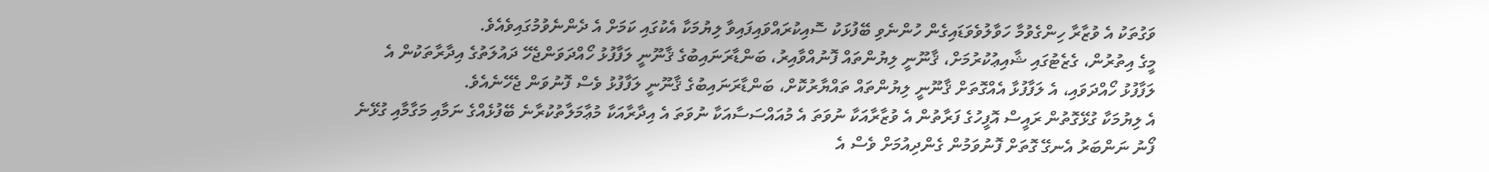ވަގުތަކު އެ ވުޒާރާ ހިންގެވުމާ ހަވާލުވެވަޑައިގެން ހުންނެވި ބޭފުޅަކު ސޮއިކުރައްވައިފައިވާ ލިޔުމަކާ އެކުގައި ކަމަށް އެ ދެންނެވުމުގައިވެއެވެ.
މީގެ އިތުރުން، ގެޒެޓުގައި ޝާއިޢުކުރުމަށް، ޤާނޫނީ ލިޔުންތައް ފޮނުއްވާއިރު، ބަންޑާރަނައިބުގެ ޤާނޫނީ ލަފާފުޅު ހޯއްދަވަންޖެހޭ ދައުލަތުގެ އިދާރާތަކުން އެ ލަފާފުޅު ހޯއްދަވައި، އެ ލަފާފުޅާ އެއްގޮތަށް ޤާނޫނީ ލިޔުންތައް ތައްޔާރުކޮށް، ބަންޑާރަނައިބުގެ ޤާނޫނީ ލަފާފުޅު ވެސް ފޮނުވަން ޖެހޭނެއެވެ.
އެ ލިޔުމަކާ ގުޅޭގޮތުން ރައީސް އޮފީހުގެ ފަރާތުން އެ ވުޒާރާއަކާ ނުވަތަ އެ މުއައްސަސާއަކާ ނުވަތަ އެ އިދާރާއަކާ މުޢާމަލާތުކުރާނެ ބޭފުޅެއްގެ ނަމާއި މަގާމާއި ގުޅޭނެ ފޯނު ނަންބަރު އެނގޭ ގޮތަށް ފޮނުވަމުން ގެންދިއުމަށް ވެސް އެ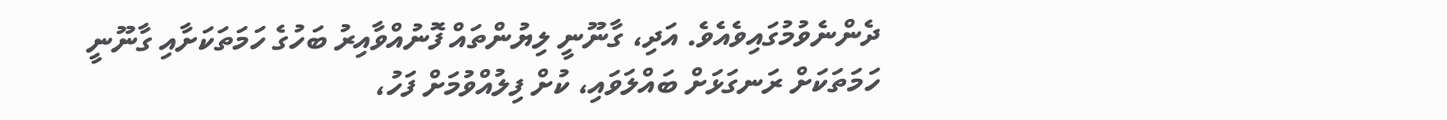ދެންނެވުމުގައިވެއެވެ. އަދި، ގާނޫނީ ލިޔުންތައް ފޮނުއްވާއިރު ބަހުގެ ހަމަތަކަށާއި ގާނޫނީ ހަމަތަކަށް ރަނގަޅަށް ބައްލަވައި، ކުށް ފިލުއްވުމަށް ފަހު،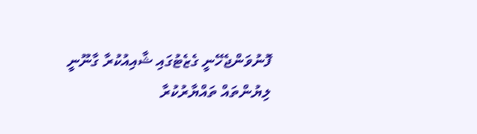ފޮނުވަންޖެހޭނީ ގެޒެޓުގައި ޝާއިއުކުރާ ގާނޫނީ ލިޔުންތައް ތައްޔާރުކުރާ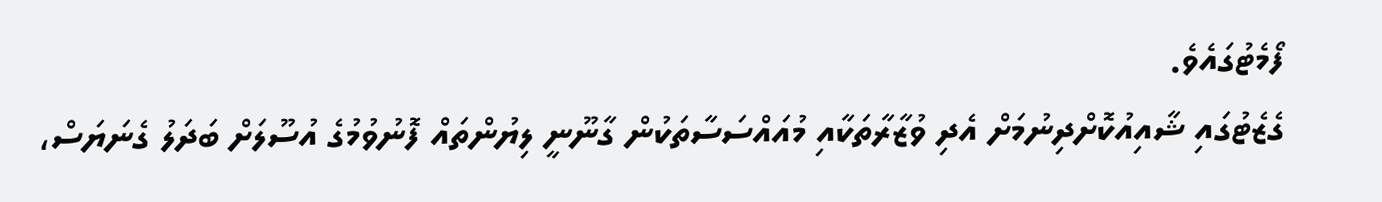ފޯމެޓުގައެވެ.
ގެޒެޓުގައި ޝާއިއުކޮށްދިނުމަށް އެދި ވުޒާރާތަކާއި މުއައްސަސާތަކުން ގާނޫނީ ލިޔުންތައް ފޮނުވުމުގެ އުސޫލަށް ބަދަލު ގެނަޔަސް،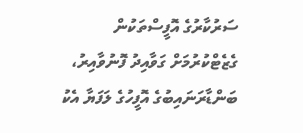ސަރުކާރުގެ އޮފީސްތަކުން ގެޒެޓްކުރުމަށް ގަވާއިދު ފޮނުވާއިރު، ބަންޑާރަނައިބުގެ އޮފީހުގެ ލަފަޔާ އެކު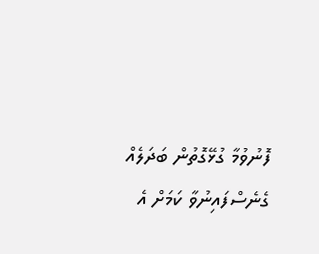ފޮނުވުމާ ގުޅޭގޮތުން ބަދަލެއް ގެނެސްފައިނުވާ ކަމަށް އެ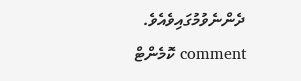ދެންނެވުމުގައިވެއެވެ.
comment ކޮމެންޓް